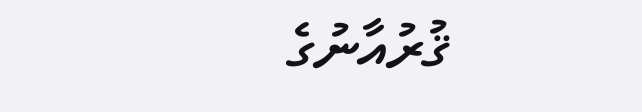ޤުރުއާނުގެ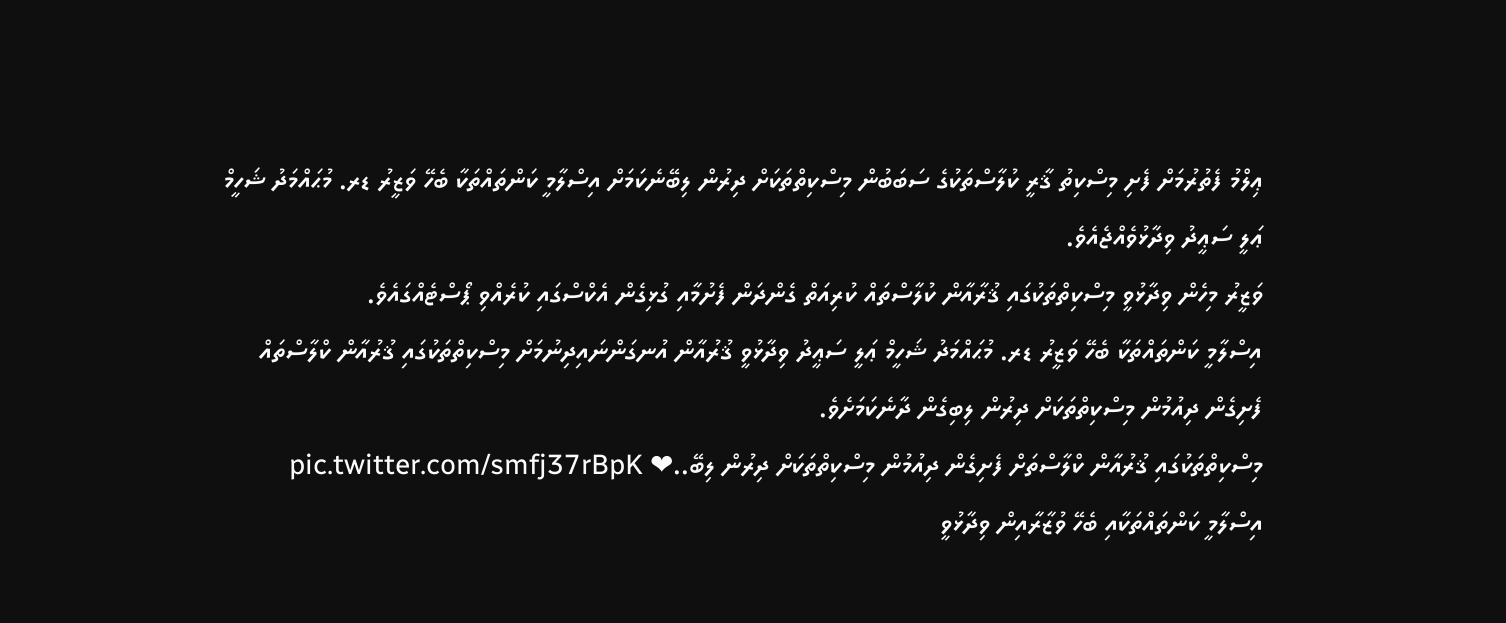ޢިލްމު ފެތުރުމަށް ފެށި މިސްކިތު ޤާރީ ކުލާސްތަކުގެ ސަބަބުން މިސްކިތްތަކަށް ދިރުން ލިބޭނެކަމަށް އިސްލާމީ ކަންތައްތަކާ ބެހޭ ވަޒީރު ޑރ. މުޙައްމަދު ޝަހީމް ޢަލީ ސަޢީދު ވިދާޅުވެއްޖެއެވެ.
ވަޒީރު މިހެން ވިދާޅުވީ މިސްކިތްތަކުގައި ޤުރާއާން ކުލާސްތައް ކުރިއަތް ގެންދަން ފެށުމާއި ގުޅިގެން އެކްސްގައި ކުރެއްވި ޕޯސްޓެއްގައެވެ.
އިސްލާމީ ކަންތައްތަކާ ބެހޭ ވަޒީރު ޑރ. މުޙައްމަދު ޝަހީމް ޢަލީ ސަޢީދު ވިދާޅުވީ ޤުރުއާން އުނގަންނައިދިނުމަށް މިސްކިތްތަކުގައި ޤުރުއާން ކްލާސްތައް ފެށިގެން ދިއުމުން މިސްކިތްތަކަށް ދިރުން ލިބިގެން ދާނެކަމަށެވެ.
މިސްކިތްތަކުގައި ޤުރުއާން ކްލާސްތަށް ފެށިގެން ދިއުމުން މިސްކިތްތަކަށް ދިރުން ލިބޭ..❤ pic.twitter.com/smfj37rBpK
އިސްލާމީ ކަންތައްތަކާއި ބެހޭ ވުޒާރާއިން ވިދާޅުވީ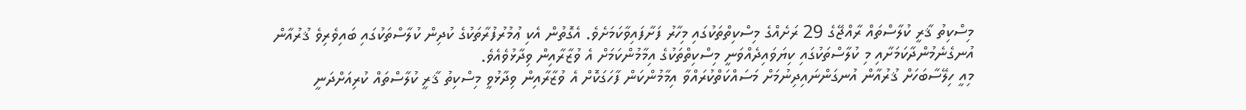މިސްކިތު ޤާރީ ކުލާސްތައް ރާއްޖޭގެ 29 ރަށެއްގެ މިސްކިތްތަކުގައި މިހާރު ފަށާފައިވާކަމަށެވެ. އެގޮތުން އެކި ޢުމުރުފުރާތަކުގެ ކުދިން ކުލާސްތަކުގައި ބައިވެރިވެ ޤުރުއާން އުނގެނެމުންދާކަމަށާއި މި ކުލާސްތަކުގައި ކިޔަވައިދެއްވަނީ މިސްކިތްތަކުގެ އިމާމުންކަމަށް އެ ވުޒާރާއިން ވިދާޅުވެއެވެ.
މިއީ ހިލޭސާބަހަށް ޤުރުއާން އުނގަންނައިދިނުމަށް މަސައްކަތްކުރައްވާ އިމާމުންކަން ފާހަގަކޮށް އެ ވުޒާރާއިން ވިދާޅުވީ މިސްކިތު ޤާރީ ކުލާސްތައް ކުރިއަށްދަނީ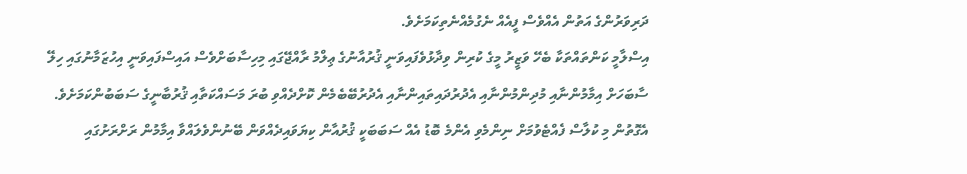ދަރިވަރުންގެ އަތުން އެއްވެސް ފީއެއް ނެގުމެއްނެތިކަމަށެވެ.
އިސްލާމީ ކަންތައްތަކާ ބެހޭ ވަޒީރު މީގެ ކުރިން ވިދާޅުވެފައިވަނީ ޤުރުއާނުގެ ޢިލްމު ރާއްޖޭގައި މިހިސާބަށްވެސް އައިސްފައިވަނީ އިހުޒަމާނުގައި ހިލޭ ސާބަހަށް އިމާމުންނާއި މުދިންމުންނާއި އެދުރުދައިތައިންނާއި އެދުރުބޭބެމެން ކޮށްދެއްވި ބުރަ މަސައްކަތާއި ޤުރުބާނީގެ ސަބަބުންކަމަށެވެ.
އެގޮތުން މި ކުލާސް ފެއްޓެވުމަށް ނިންމެވި އެންމެ ބޮޑު އެއް ސަބަބަކީ ޤުރުއާން ކިޔަވައިދެއްވަން ބޭނުންވެލައްވާ އިމާމުން ރަށްރަށުގައި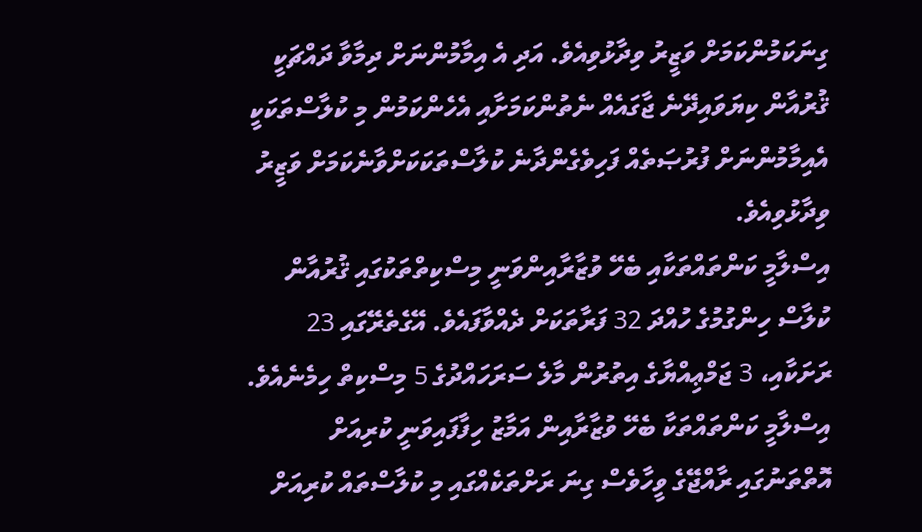ގިނަކަމުންކަމަށް ވަޒީރު ވިދާޅުވިއެވެ. އަދި އެ އިމާމުންނަށް ދިމާވާ ދައްޗަކީ ޤުރުއާން ކިޔަވައިދޭނެ ޖާގައެއް ނެތުންކަމަށާއި އެހެންކަމުން މި ކުލާސްތަކަކީ އެއިމާމުންނަށް ފުރުޞަތެއް ފަހިވެގެންދާނެ ކުލާސްތަކަކަށްވާނެކަމަށް ވަޒީރު ވިދާޅުވިއެވެ.
އިސްލާމީ ކަންތައްތަކާއި ބެހޭ ވުޒާރާއިންވަނީ މިސްކިތްތަކުގައި ޤުރުއާން ކުލާސް ހިންގުމުގެ ހުއްދަ 32 ފަރާތަކަށް ދެއްވާފައެވެ. އޭގެތެރޭގައި 23 ރަށަކާއި، 3 ޖަމްޢިއްޔާގެ އިތުރުން މާލެ ސަރަހައްދުގެ 5 މިސްކިތް ހިމެނެއެވެ.
އިސްލާމީ ކަންތައްތަކާ ބެހޭ ވުޒާރާއިން އަމާޒު ހިފާފައިވަނީ ކުރިއަށް އޮތްތަނުގައި ރާއްޖޭގެ ވީހާވެސް ގިނަ ރަށްތަކެއްގައި މި ކުލާސްތައް ކުރިއަށް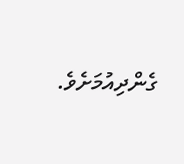ގެންދިއުމަށެވެ.